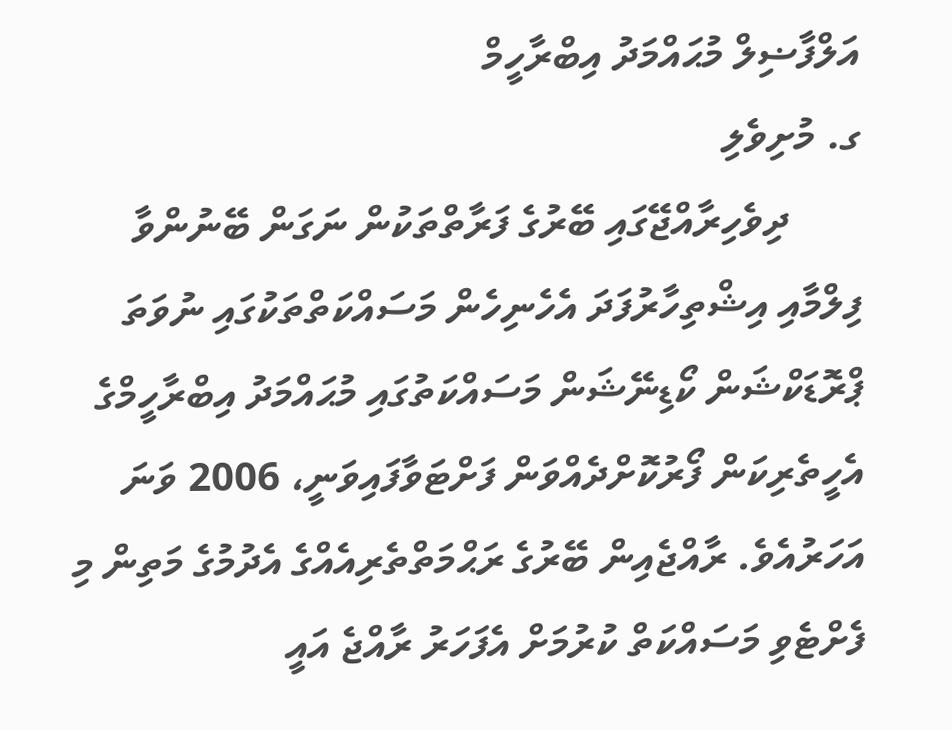އަލްފާޟިލް މުޙައްމަދު އިބްރާހީމް
ގ. މުށިވެލި
       ދިވެހިރާއްޖޭގައި ބޭރުގެ ފަރާތްތަކުން ނަގަން ބޭނުންވާ ފިލްމާއި އިޝްތިހާރުފަދަ އެހެނިހެން މަސައްކަތްތަކުގައި ނުވަތަ ޕްރޮޑަކްޝަން ކޯޑިނޭޝަން މަސައްކަތުގައި މުޙައްމަދު އިބްރާހީމްގެ އެހީތެރިކަން ފޯރުކޮށްދެއްވަން ފަށްޓަވާފައިވަނީ، 2006 ވަނަ އަހަރުއެވެ. ރާއްޖެއިން ބޭރުގެ ރަޙްމަތްތެރިއެއްގެ އެދުމުގެ މަތިން މި ފެށްޓެވި މަސައްކަތް ކުރުމަށް އެފަހަރު ރާއްޖެ އައީ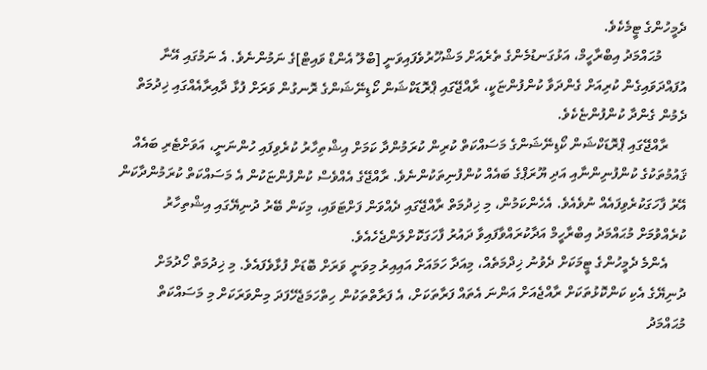ދެމީހުންގެ ޓީމެކެވެ.
       މުޙައްމަދު އިބްރާހީމް، އަޅުގަނޑުމެންގެ ތެރެއަށް މަޝްހޫރުވެފައިވަނީ [ބްލޫ އެންޑް ވައިޓް]ގެ ނަމުންނެވެ. އެ ނަމުގައި އޭނާ އުފައްދަވައިގެން ކުރިއަށް ގެންދަވާ ކުންފުންޏަކީ، ރާއްޖޭގައި ޕްރޮޑަކްޝަން ކޯޑިނޭޝަންގެ ރޮނގުން ވަރަށް ފުޅާ ދާއިރާއެއްގައި ޚިދުމަތް ދެމުން ގެންދާ ކުންފުންޏެކެވެ.
     ރާއްޖޭގައި ޕްރޮޑަކްޝަން ކޯޑިނޭޝަންގެ މަސައްކަތް ކުރިން ކުރަމުންދާ ކަމަށް އިޝްތިހާރު ކުރެވިފައި ހުންނަނީ، އަވަށްޓެރި ބައެއް ޤައުމުތަކުގެ ކުންފުނިންނާއި އަދި ޔޫރަޕްގެ ބައެއް ކުންފުނިތަކުންނެވެ. ރާއްޖޭގެ އެއްވެސް ކުންފުންޏަކުން އެ މަސައްކަތް ކުރަމުންދާކަން އޭރު ފާހަގަކުރެވިފައެއް ނުވެއެވެ. އެހެންކަމުން، މި ޚިދުމަތް ރާއްޖޭގައި ދެއްވަން ފަށްޓަވައި، މިކަން ބޭރު ދުނިޔޭގައި އިޝްތިހާރު ކުރެއްވުމަށް މުޙައްމަދު އިބްރާހީމް އަދާކުރައްވާފައިވާ ދައުރު ފާހަގަކޮށްލަންޖެހެއެވެ.
     އެންމެ ދެމީހުންގެ ޓީމަކަށް ދެވުނު ޚިދްމަތެއް، މިއަދާ ހަމައަށް އައިއިރު މިވަނީ ވަރަށް ބޮޑަށް ފުޅާވެފައެވެ. މި ޚިދުމަތް ހޯދުމަށް ދުނިޔޭގެ އެކި ކަންކޮޅުތަކަށް ރާއްޖެއަށް އަންނަ އެތައް ފަރާތަކަށް، އެ ފަރާތްތަކުން ހިތްހަމަޖެހޭފަދަ މިންވަރަކަށް މި މަސައްކަތް މުޙައްމަދު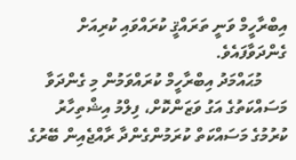އިބްރާހީމް ވަނީ ތަރައްޤީ ކުރައްވައި ކުރިއަށް ގެންދަވާފައެވެ.
      މުޙައްމަދު އިބްރާހީމް ކުރައްވަމުން މި ގެންދަވާ މަސައްކަތުގެ އަގު ވަޒަންކޮށް، ފިލްމު އިޝްތިހާރު ކުރުމުގެ މަސައްކަތް ކުރަމުންގެންދާ ރާއްޖެއިން ބޭރުގެ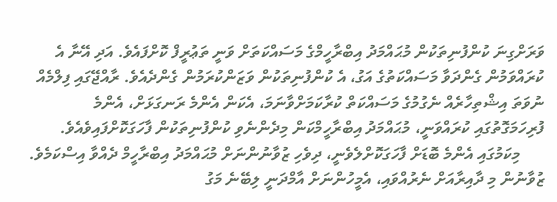ވަރަށްގިނަ ކުންފުނިތަކުން މުޙައްމަދު އިބްރާހީމްގެ މަސައްކަތަށް ވަނީ ތަޢުރީފް ކޮށްފައެވެ. އަދި އޭނާ އެ ކުރައްވަމުން ގެންދަވާ މަސައްކަތުގެ އަގު، އެ ކުންފުނިތަކުން ވަޒަންކުރަމުން ގެންދެއެވެ. ރާއްޖޭގައި ފިލްމެއް ނުވަތަ އިޝްތިހާރެއް ނެގުމުގެ މަސައްކަތް ކުރާކަމަށްވާނަމަ، އެކަން އެންމެ ރަނގަޅަށް، އެންމެ ފުރިހަމަގޮތުގައި ކުރައްވަނީ، މުޙައްމަދު އިބްރާހީމްކަން މިދެންނެވި ކުންފުނިތަކުން ފާހަގަކޮށްފައިވެއެވެ.
      މިކަމުގައި އެންމެ ބޮޑަށް ފާހަގަކޮށްލެވެނީ، ދިވެހި ޒުވާނުންނަށް މުޙައްމަދު އިބްރާހީމް ދެއްވާ އިސްކަމެވެ. ޒުވާނުން މި ދާއިރާއަށް ނެރުއްވައި، އެމީހުންނަށް އާމްދަނީ ލިބޭނެ މަގު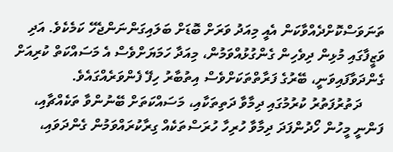ތަނަވަސްކޮށްދެއްވާކަން އެއީ މިއަދު ވަރަށް ބޮޑަށް ބަލައިގަންނަންޖެހޭ ކަމެކެވެ. އަދި ވަޒީފާގައި މުޅިން ދިވެހިން ގެންގުޅުއްވަމުން، މިއަދާ ހަމަޔަށްވެސް އެ މަސައްކަތް ކުރިއަށް ގެންދަވާފައިވަނީ، ބޭރުގެ ފަރާތްތަކަށްވެސް އިތުބާރު ހިފޭ ފެންވަރެއްގައެވެ.
      ދަތުރުފަތުރު ކުރުމުގައި ދިމާވާ ދަތިތަކާއި، މަސައްކަތަށް ބޭނުންވާ ތަކެއްޗާއި، ފަންނީ މީހުން ހޯދުންފަދަ ދިމާވާ ހުރިހާ ހުރަސްތަކެއް ގިރާކުރައްވަމުން ގެންދަވައި،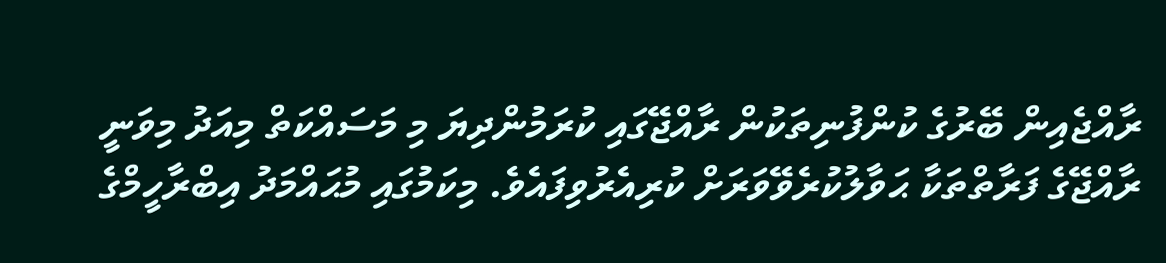ރާއްޖެއިން ބޭރުގެ ކުންފުނިތަކުން ރާއްޖޭގައި ކުރަމުންދިޔަ މި މަސައްކަތް މިއަދު މިވަނީ ރާއްޖޭގެ ފަރާތްތަކާ ޙަވާލުކުރެވޭވަރަށް ކުރިއެރުވިފައެވެ. މިކަމުގައި މުޙައްމަދު އިބްރާހީމްގެ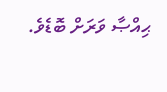ޙިއްޞާ ވަރަށް ބޮޑެވެ.